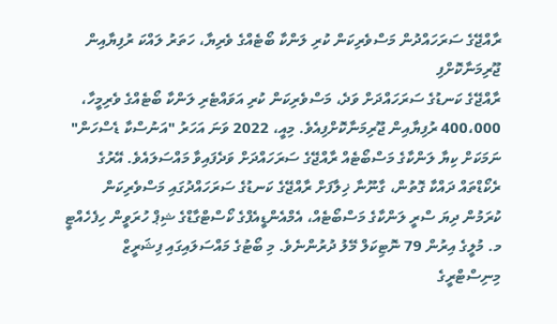ރާއްޖޭގެ ސަރަހައްދުން މަސްވެރިކަން ކުރި ލަންކާ ބޯޓެއްގެ ވެރިޔާ، ހަތަރު ލައްކަ ރުފިޔާއިން ޖޫރިމަނާކޮށްފި
ރާއްޖޭގެ ކަނޑުގެ ސަރަހައްދަށް ވަދެ، މަސްވެރިކަން ކުރި އަވައްޓެރި ލަންކާ ބޯޓެއްގެ ވެރިމީހާ، 400،000 ރުފިޔާއިން ޖޫރިމަނާކޮށްފިއެވެ. މިއީ، 2022 ވަނަ އަހަރު "އަނުސްކާ ޑެސްހަން" ނަމަކަށް ކިޔާ ލަންކާގެ މަސްބޯޓެއް ރާއްޖޭގެ ސަރަހައްދަށް ވަދެފައިވާ މައްސަލައެވެ. އޭރުގެ ރެކޯޑްތައް ދައްކާ ގޮތުން، ގާނޫނާ ޚިލާފަށް ރާއްޖޭގެ ކަނޑުގެ ސަރަހައްދުގައި މަސްވެރިކަން ކުރަމުން ދިޔަ ސްރީ ލަންކާގެ މަސްބޯޓެއް، އެމްއެންޑީއެފްގެ ކޯސްޓްގާޑްގެ ޝިޕް ހުރަވީން ހިފެހެއްޓީ މ. މުލީގެ އިރުން 79 ނޮޓިކަލް މޭލު ދުރުންނެވެ. މި ބޯޓުގެ މައްސަލައިގައި ފިޝަރީޒް މިނިސްޓްރީގެ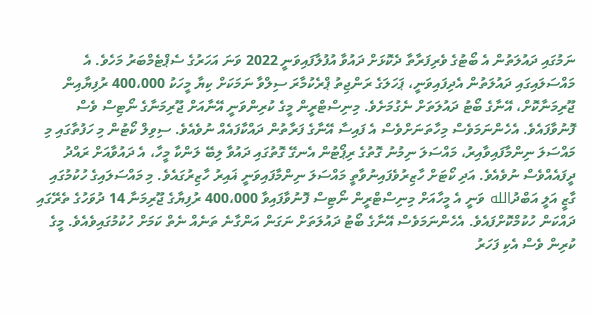ނަމުގައި ދައުލަތުން އެ ބޯޓުގެ ވެރިފަރާތާ ދެކޮޅަށް ދައުވާ އުފުލާފައިވަނީ 2022 ވަނަ އަހަރުގެ ސެޕްޓެމްބަރު މަހެވެ. އެ މައްސަލައިގައި ދައުލަތުން އެދިފައިވަނީ، ޕަހަލަގެ ރަންޖިތު ޕްރެކުމާރަ ސިލްވާ ނަމަކަށް ކިޔާ މީހަކު 400،000 ރުފިޔާއިން ޖޫރިމަނާކޮށް، އޭނާގެ ބޯޓު ދައުލަތަށް ނެގުމަށެވެ. މިނިސްޓްރީން މީގެ ކުރިންވަނީ އޭނާއަށް ޖޫރިމަނާގެ ނޯޓިސް ވެސް ފޮނުވާފައެވެ. އެހެންނަމަވެސް މިހާތަނަށްވެސް އެ ފައިސާ އޭނާގެ ފަރާތުން ދައްކާފައެއް ނުވެއެވެ. ސިވިލް ކޯޓުން މި ހަފުތާގައި މި މައްސަލަ ނިންމާފައިވާއިރު، މައްސަލަ ނިމުނު ގޮތުގެ ރިޕޯޓުން އެނގޭ ގޮތުގައި ދައުވާ ލިބޭ ލަންކާ މީހާ، އެ ދައުވާއަށް ރައްދު ދީފައެއްވެސް ނުވެއެވެ. އަދި ކޯޓަށް ހާޒިރުވެފައިނުވާތީ މައްސަލަ ނިންމާފައިވަނީ ޣައިރު ހާޒިރުގައެވެ. މި މައްސަލައިގެ ހުކުމުގައި ގާޒީ އަލީ އަބްދުالله ވަނީ އެ މީހާއަށް މިނިސްޓްރީން ނޯޓިސް ފޮނުވާފައިވާ 400،000 ރުފިޔާގެ ޖޫރިމަނާ 14 ދުވަހުގެ ތެރޭގައި ދައްކަން ހުކުމްކޮށްފައެވެ. އެހެންނަމަވެސް އޭނާގެ ބޯޓު ދައުލަތަށް ނަގަން އަންގާނެ ތަނެއް ނެތް ކަމަށް ހުކުމުގައިވެއެވެ. މީގެ ކުރިން ވެސް އެކި ފަހަރު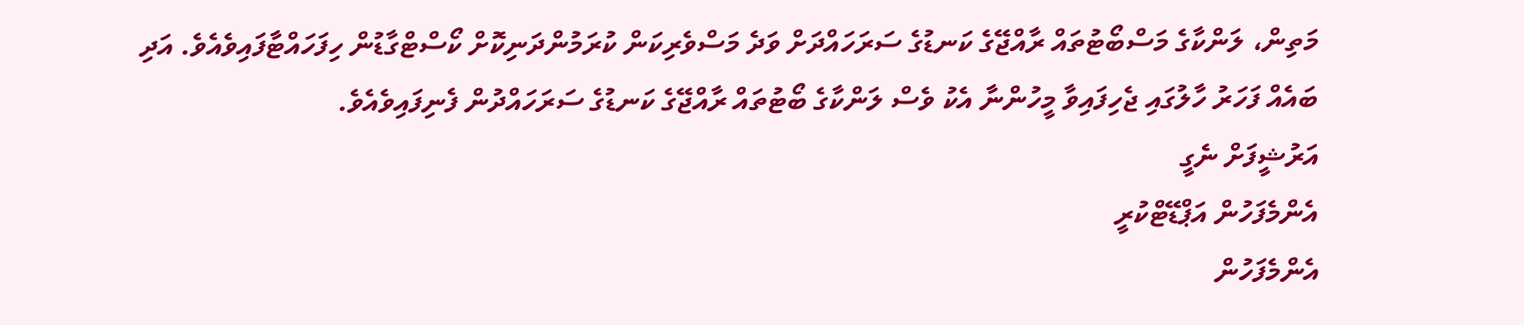މަތިން، ލަންކާގެ މަސްބޯޓުތައް ރާއްޖޭގެ ކަނޑުގެ ސަރަހައްދަށް ވަދެ މަސްވެރިކަން ކުރަމުންދަނިކޮށް ކޯސްޓްގާޑުން ހިފަހައްޓާފައިވެއެވެ. އަދި ބައެއް ފަހަރު ހާލުގައި ޖެހިފައިވާ މީހުންނާ އެކު ވެސް ލަންކާގެ ބޯޓުތައް ރާއްޖޭގެ ކަނޑުގެ ސަރަހައްދުން ފެނިފައިވެއެވެ.
އަރުޝީފަށް ނެގީ
އެންމެފަހުން އަޕްޑޭޓްކުރީ
އެންމެފަހުން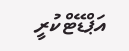އަޕްޑޭޓްކުރީ